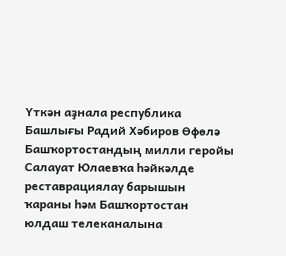Үткән аҙнала республика Башлығы Радий Хәбиров Өфөлә Башҡортостандың милли геройы Салауат Юлаевҡа һәйкәлде реставрациялау барышын ҡараны һәм Башҡортостан юлдаш телеканалына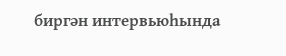биргән интервьюһында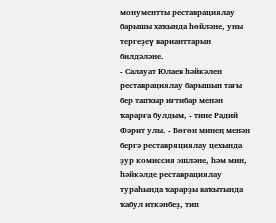монументты реставрациялау барышы хаҡында һөйләне, уны тергеҙеү варианттарын билдәләне.
- Салауат Юлаев һәйкәлен реставрациялау барышын тағы бер тапҡыр иғтибар менән ҡарарға булдым, - тине Радий Фәрит улы. - Бөгөн минең менән бергә реставряциялау цехында ҙур комиссия эшләне, һәм мин, һәйкәлде реставрациялау тураһында ҡарарҙы ваҡытында ҡабул иткәнбеҙ, тип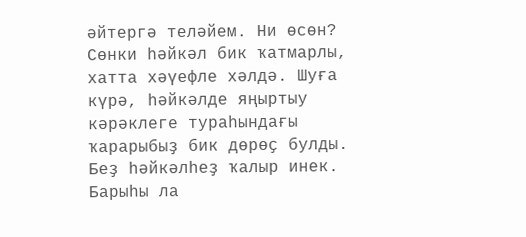әйтергә теләйем. Ни өсөн? Сөнки һәйкәл бик ҡатмарлы, хатта хәүефле хәлдә. Шуға күрә, һәйкәлде яңыртыу кәрәклеге тураһындағы ҡарарыбыҙ бик дөрөҫ булды. Беҙ һәйкәлһеҙ ҡалыр инек. Барыһы ла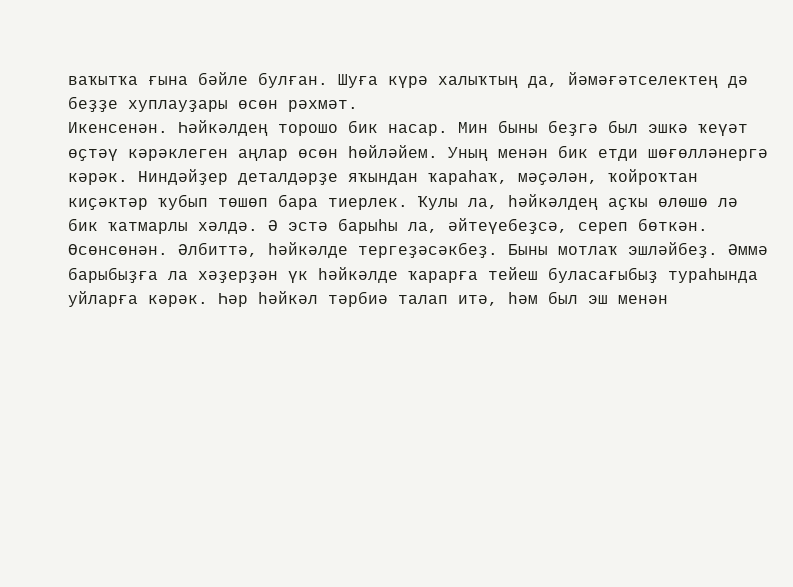ваҡытҡа ғына бәйле булған. Шуға күрә халыҡтың да, йәмәғәтселектең дә беҙҙе хуплауҙары өсөн рәхмәт.
Икенсенән. Һәйкәлдең торошо бик насар. Мин быны беҙгә был эшкә ҡеүәт өҫтәү кәрәклеген аңлар өсөн һөйләйем. Уның менән бик етди шөғөлләнергә кәрәк. Ниндәйҙер деталдәрҙе яҡындан ҡараһаҡ, мәҫәлән, ҡойроҡтан киҫәктәр ҡубып төшөп бара тиерлек. Ҡулы ла, һәйкәлдең аҫҡы өлөшө лә бик ҡатмарлы хәлдә. Ә эстә барыһы ла, әйтеүебеҙсә, сереп бөткән.
Өсөнсөнән. Әлбиттә, һәйкәлде тергеҙәсәкбеҙ. Быны мотлаҡ эшләйбеҙ. Әммә барыбыҙға ла хәҙерҙән үк һәйкәлде ҡарарға тейеш буласағыбыҙ тураһында уйларға кәрәк. Һәр һәйкәл тәрбиә талап итә, һәм был эш менән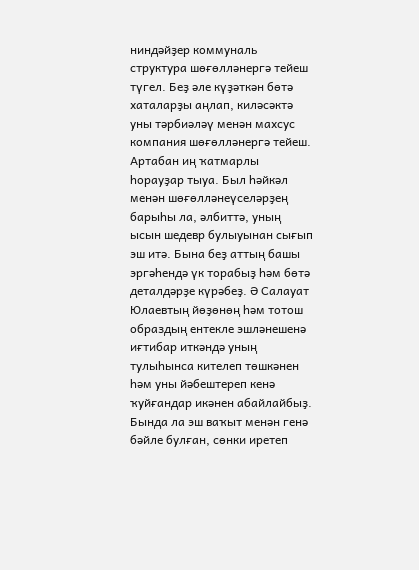ниндәйҙер коммуналь структура шөғөлләнергә тейеш түгел. Беҙ әле күҙәткән бөтә хаталарҙы аңлап, киләсәктә уны тәрбиәләү менән махсус компания шөғөлләнергә тейеш.
Артабан иң ҡатмарлы һорауҙар тыуа. Был һәйкәл менән шөғөлләнеүселәрҙең барыһы ла, әлбиттә, уның ысын шедевр булыуынан сығып эш итә. Бына беҙ аттың башы эргәһендә үк торабыҙ һәм бөтә деталдәрҙе күрәбеҙ. Ә Салауат Юлаевтың йөҙөнөң һәм тотош образдың ентекле эшләнешенә иғтибар иткәндә уның тулыһынса кителеп төшкәнен һәм уны йәбештереп кенә ҡуйғандар икәнен абайлайбыҙ. Бында ла эш ваҡыт менән генә бәйле булған, сөнки иретеп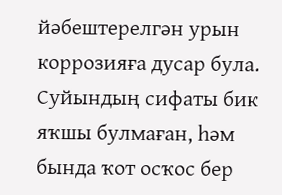йәбештерелгән урын коррозияға дусар була. Суйындың сифаты бик яҡшы булмаған, һәм бында ҡот осҡос бер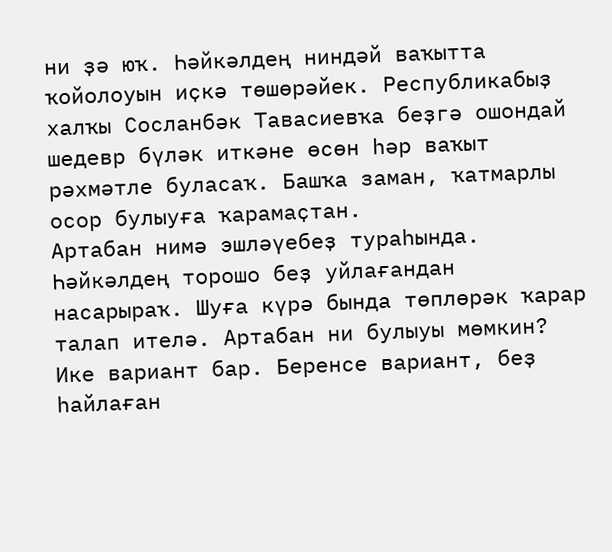ни ҙә юҡ. Һәйкәлдең ниндәй ваҡытта ҡойолоуын иҫкә төшөрәйек. Республикабыҙ халҡы Сосланбәк Тавасиевҡа беҙгә ошондай шедевр бүләк иткәне өсөн һәр ваҡыт рәхмәтле буласаҡ. Башҡа заман, ҡатмарлы осор булыуға ҡарамаҫтан.
Артабан нимә эшләүебеҙ тураһында. Һәйкәлдең торошо беҙ уйлағандан насарыраҡ. Шуға күрә бында төплөрәк ҡарар талап ителә. Артабан ни булыуы мөмкин? Ике вариант бар. Беренсе вариант, беҙ һайлаған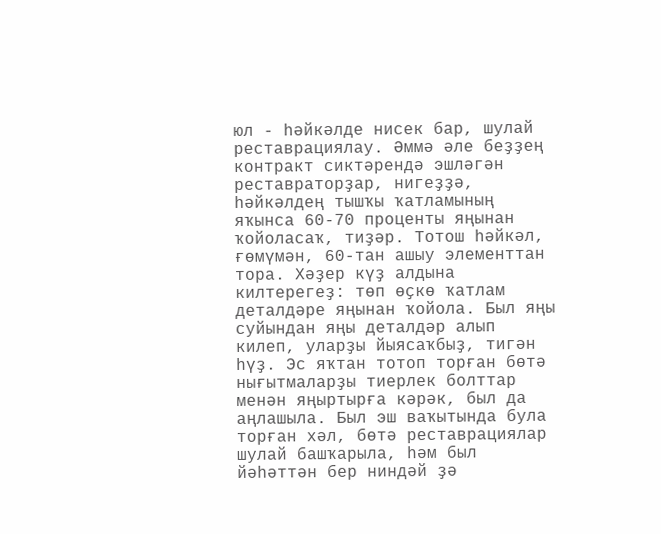юл - һәйкәлде нисек бар, шулай реставрациялау. Әммә әле беҙҙең контракт сиктәрендә эшләгән реставраторҙар, нигеҙҙә, һәйкәлдең тышҡы ҡатламының яҡынса 60-70 проценты яңынан ҡойоласаҡ, тиҙәр. Тотош һәйкәл, ғөмүмән, 60-тан ашыу элементтан тора. Хәҙер күҙ алдына килтерегеҙ: төп өҫкө ҡатлам деталдәре яңынан ҡойола. Был яңы суйындан яңы деталдәр алып килеп, уларҙы йыясаҡбыҙ, тигән һүҙ. Эс яҡтан тотоп торған бөтә нығытмаларҙы тиерлек болттар менән яңыртырға кәрәк, был да аңлашыла. Был эш ваҡытында була торған хәл, бөтә реставрациялар шулай башҡарыла, һәм был йәһәттән бер ниндәй ҙә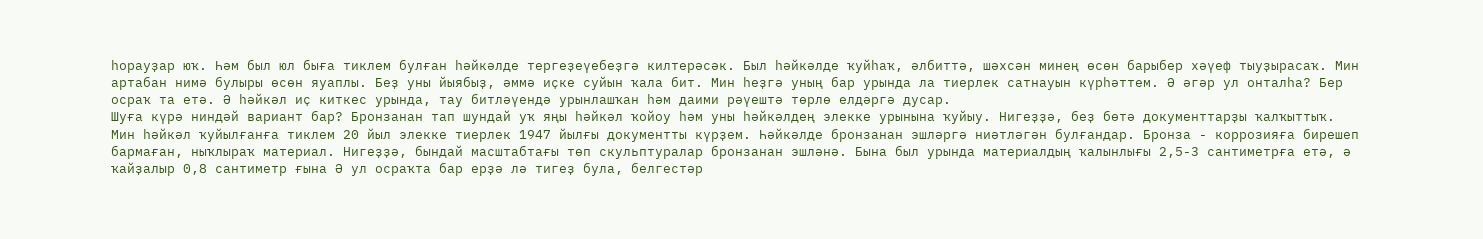һорауҙар юҡ. Һәм был юл быға тиклем булған һәйкәлде тергеҙеүебеҙгә килтерәсәк. Был һәйкәлде ҡуйһаҡ, әлбиттә, шәхсән минең өсөн барыбер хәүеф тыуҙырасаҡ. Мин артабан нимә булыры өсөн яуаплы. Беҙ уны йыябыҙ, әммә иҫке суйын ҡала бит. Мин һеҙгә уның бар урында ла тиерлек сатнауын күрһәттем. Ә әгәр ул онталһа? Бер осраҡ та етә. Ә һәйкәл иҫ киткес урында, тау битләүендә урынлашҡан һәм даими рәүештә төрлө елдәргә дусар.
Шуға күрә ниндәй вариант бар? Бронзанан тап шундай уҡ яңы һәйкәл ҡойоу һәм уны һәйкәлдең элекке урынына ҡуйыу. Нигеҙҙә, беҙ бөтә документтарҙы ҡалҡыттыҡ. Мин һәйкәл ҡуйылғанға тиклем 20 йыл элекке тиерлек 1947 йылғы документты күрҙем. Һәйкәлде бронзанан эшләргә ниәтләгән булғандар. Бронза - коррозияға бирешеп бармаған, ныҡлыраҡ материал. Нигеҙҙә, бындай масштабтағы төп скульптуралар бронзанан эшләнә. Бына был урында материалдың ҡалынлығы 2,5-3 сантиметрға етә, ә ҡайҙалыр 0,8 сантиметр ғына Ә ул осраҡта бар ерҙә лә тигеҙ була, белгестәр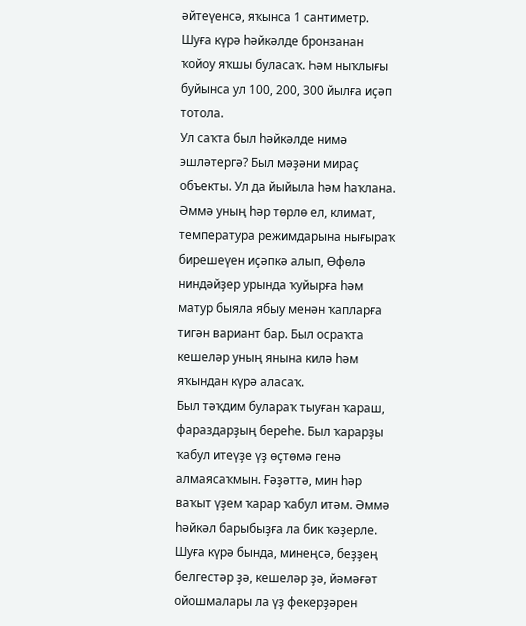әйтеүенсә, яҡынса 1 сантиметр. Шуға күрә һәйкәлде бронзанан ҡойоу яҡшы буласаҡ. Һәм ныҡлығы буйынса ул 100, 200, 300 йылға иҫәп тотола.
Ул саҡта был һәйкәлде нимә эшләтергә? Был мәҙәни мираҫ объекты. Ул да йыйыла һәм һаҡлана. Әммә уның һәр төрлө ел, климат, температура режимдарына нығыраҡ бирешеүен иҫәпкә алып, Өфөлә ниндәйҙер урында ҡуйырға һәм матур быяла ябыу менән ҡапларға тигән вариант бар. Был осраҡта кешеләр уның янына килә һәм яҡындан күрә аласаҡ.
Был тәҡдим булараҡ тыуған ҡараш, фараздарҙың береһе. Был ҡарарҙы ҡабул итеүҙе үҙ өҫтөмә генә алмаясаҡмын. Ғәҙәттә, мин һәр ваҡыт үҙем ҡарар ҡабул итәм. Әммә һәйкәл барыбыҙға ла бик ҡәҙерле. Шуға күрә бында, минеңсә, беҙҙең белгестәр ҙә, кешеләр ҙә, йәмәғәт ойошмалары ла үҙ фекерҙәрен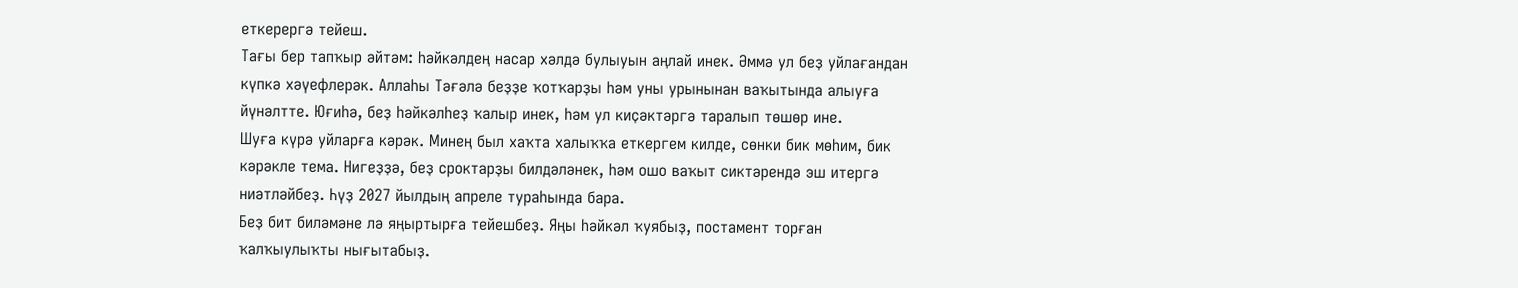еткерергә тейеш.
Тағы бер тапҡыр әйтәм: һәйкәлдең насар хәлдә булыуын аңлай инек. Әммә ул беҙ уйлағандан күпкә хәүефлерәк. Аллаһы Тәғәлә беҙҙе ҡотҡарҙы һәм уны урынынан ваҡытында алыуға йүнәлтте. Юғиһә, беҙ һәйкәлһеҙ ҡалыр инек, һәм ул киҫәктәргә таралып төшөр ине.
Шуға күрә уйларға кәрәк. Минең был хаҡта халыҡҡа еткергем килде, сөнки бик мөһим, бик кәрәкле тема. Нигеҙҙә, беҙ сроктарҙы билдәләнек, һәм ошо ваҡыт сиктәрендә эш итергә ниәтләйбеҙ. Һүҙ 2027 йылдың апреле тураһында бара.
Беҙ бит биләмәне лә яңыртырға тейешбеҙ. Яңы һәйкәл ҡуябыҙ, постамент торған ҡалҡыулыҡты нығытабыҙ.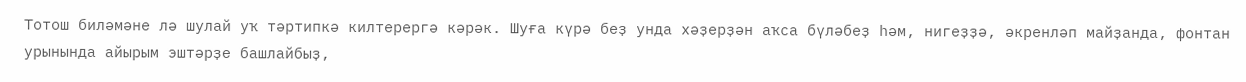Тотош биләмәне лә шулай уҡ тәртипкә килтерергә кәрәк. Шуға күрә беҙ унда хәҙерҙән аҡса бүләбеҙ һәм, нигеҙҙә, әкренләп майҙанда, фонтан урынында айырым эштәрҙе башлайбыҙ,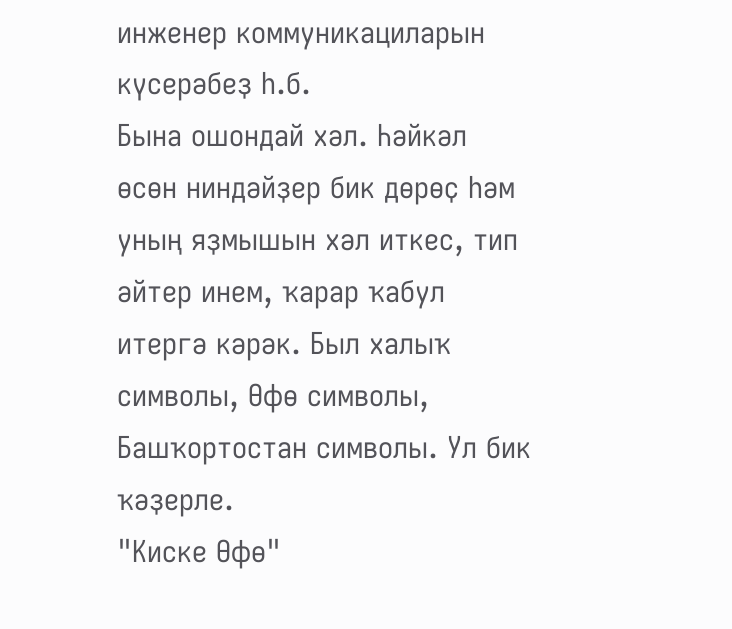инженер коммуникациларын күсерәбеҙ һ.б.
Бына ошондай хәл. Һәйкәл өсөн ниндәйҙер бик дөрөҫ һәм уның яҙмышын хәл иткес, тип әйтер инем, ҡарар ҡабул итергә кәрәк. Был халыҡ символы, Өфө символы, Башҡортостан символы. Ул бик ҡәҙерле.
"Киске Өфө"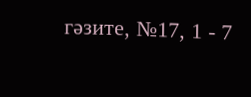гәзите, №17, 1 - 7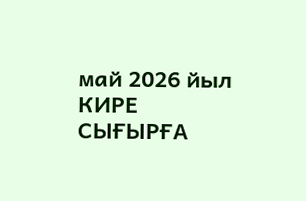май 2026 йыл
КИРЕ СЫҒЫРҒА